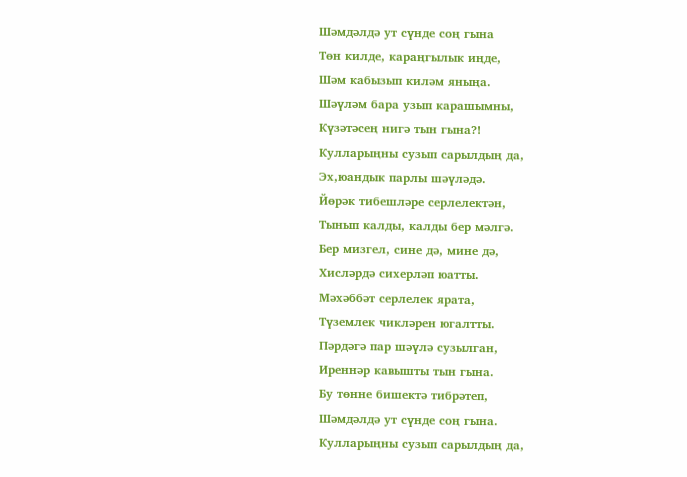Шәмдәлдә ут сүнде соң гына
Төн килде, караңгылык иңде,
Шәм кабызып киләм яныңа.
Шәүләм бара узып карашымны,
Күзәтәсең нигә тын гына?!
Кулларыңны сузып сарылдың да,
Эх,юандык парлы шәүләдә.
Йөрәк тибешләре серлелектән,
Тынып калды, калды бер мәлгә.
Бер мизгел, сине дә, мине дә,
Хисләрдә сихерләп юатты.
Мәхәббәт серлелек ярата,
Түземлек чикләрен югалтты.
Пәрдәгә пар шәүлә сузылган,
Иреннәр кавышты тын гына.
Бу төнне бишектә тибрәтеп,
Шәмдәлдә ут сүнде соң гына.
Кулларыңны сузып сарылдың да,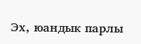Эх, юандык парлы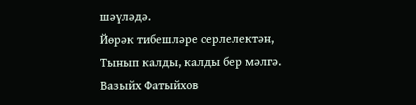шәүләдә.
Йөрәк тибешләре серлелектән,
Тынып калды, калды бер мәлгә.
Вазыйх Фатыйхов